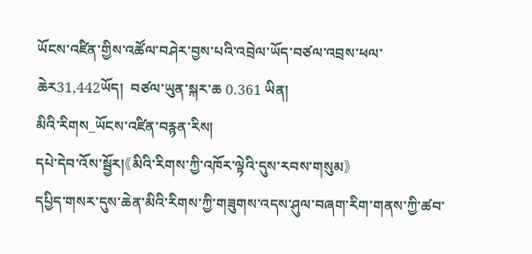ཡོངས་འཛིན་གྱིས་འཚོལ་བཤེར་བྱས་པའི་འབྲེལ་ཡོད་བཙལ་འབྲས་ཕལ་ཆེར31,442ཡོད།  བཙལ་ཡུན་སྐར་ཆ 0.361 ཡིན།
མིའི་རིགས_ཡོངས་འཛིན་བརྙན་རིས།
དཔེ་དེབ་འོས་སྦྱོར།《མིའི་རིགས་ཀྱི་འཁོར་ལྟེའི་དུས་རབས་གསུམ》
དཔྱིད་གསར་དུས་ཆེན་མིའི་རིགས་ཀྱི་གཟུགས་འདས་ཤུལ་བཞག་རིག་གནས་ཀྱི་ཚབ་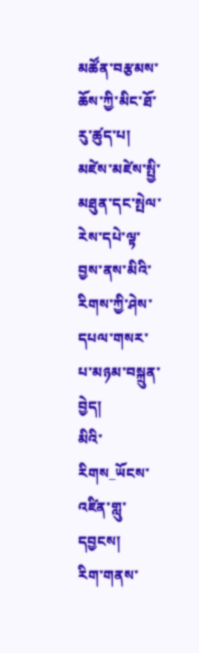མཚོན་བརྩམས་ཆོས་ཀྱི་མིང་ཐོ་རུ་ཚུད་པ།
མཛེས་མཛེས་སྤྱི་མཐུན་དང་སྤེལ་རེས་དཔེ་ལྟ་བྱས་ནས་མིའི་རིགས་ཀྱི་ཤེས་དཔལ་གསར་པ་མཉམ་བསྐྲུན་བྱེད།
མིའི་རིགས_ཡོངས་འཛིན་གླུ་དབྱངས།
རིག་གནས་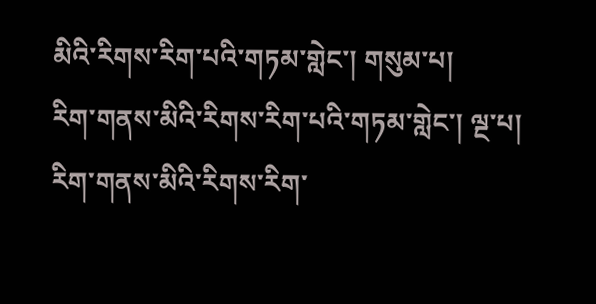མིའི་རིགས་རིག་པའི་གཏམ་གླེང་། གསུམ་པ།
རིག་གནས་མིའི་རིགས་རིག་པའི་གཏམ་གླེང་། ལྔ་པ།
རིག་གནས་མིའི་རིགས་རིག་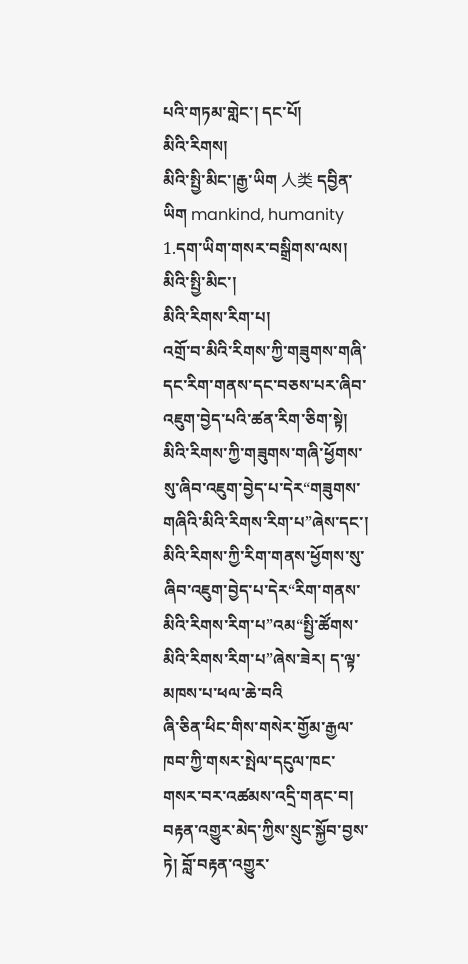པའི་གཏམ་གླེང་། དང་པོ།
མིའི་རིགས།
མིའི་སྤྱི་མིང་།རྒྱ་ཡིག 人类 དབྱིན་ཡིག mankind, humanity 1.དག་ཡིག་གསར་བསྒྲིགས་ལས། མིའི་སྤྱི་མིང་།
མིའི་རིགས་རིག་པ།
འགྲོ་བ་མིའི་རིགས་ཀྱི་གཟུགས་གཞི་དང་རིག་གནས་དང་བཅས་པར་ཞིབ་འཇུག་བྱེད་པའི་ཚན་རིག་ཅིག་སྟེ། མིའི་རིགས་ཀྱི་གཟུགས་གཞི་ཕྱོགས་སུ་ཞིབ་འཇུག་བྱེད་པ་དེར“གཟུགས་གཞིའི་མིའི་རིགས་རིག་པ”ཞེས་དང་། མིའི་རིགས་ཀྱི་རིག་གནས་ཕྱོགས་སུ་ཞིབ་འཇུག་བྱེད་པ་དེར“རིག་གནས་མིའི་རིགས་རིག་པ”འམ“སྤྱི་ཚོགས་མིའི་རིགས་རིག་པ”ཞེས་ཟེར། ད་ལྟ་མཁས་པ་ཕལ་ཆེ་བའི
ཞི་ཅིན་ཕིང་གིས་གསེར་གྱོམ་རྒྱལ་ཁབ་ཀྱི་གསར་སྤེལ་དངུལ་ཁང་གསར་བར་འཚམས་འདྲི་གནང་བ།
བརྟན་འགྱུར་མེད་ཀྱིས་སྲུང་སྐྱོབ་བྱས་ཏེ། བློ་བརྟན་འགྱུར་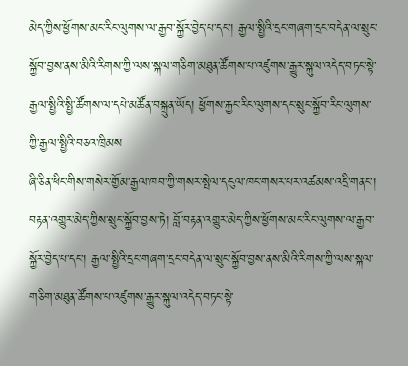མེད་ཀྱིས་ཕྱོགས་མང་རིང་ལུགས་ལ་རྒྱབ་སྐྱོར་བྱེད་པ་དང་། རྒྱལ་སྤྱིའི་དྲང་གཞག་དྲང་བདེན་ལ་སྲུང་སྐྱོབ་བྱས་ནས་མིའི་རིགས་ཀྱི་ལས་སྐལ་གཅིག་མཐུན་ཚོགས་པ་འཛུགས་རྒྱུར་སྐུལ་འདེད་བཏང་སྟེ་རྒྱལ་སྤྱིའི་སྤྱི་ཚོགས་ལ་དཔེ་མཚོན་བསྐྲུན་ཡོད། ཕྱོགས་རྐྱང་རིང་ལུགས་དང་སྲུང་སྐྱོབ་རིང་ལུགས་ཀྱི་རྒྱལ་སྤྱིའི་བཅའ་ཁྲིམས
ཞི་ཅིན་ཕིང་གིས་གསེར་གྱོམ་རྒྱལ་ཁབ་ཀྱི་གསར་སྤེལ་དངུལ་ཁང་གསར་པར་འཚམས་འདྲི་གནང་།
བརྟན་འགྱུར་མེད་ཀྱིས་སྲུང་སྐྱོབ་བྱས་ཏེ། བློ་བརྟན་འགྱུར་མེད་ཀྱིས་ཕྱོགས་མང་རིང་ལུགས་ལ་རྒྱབ་སྐྱོར་བྱེད་པ་དང་། རྒྱལ་སྤྱིའི་དྲང་གཞག་དྲང་བདེན་ལ་སྲུང་སྐྱོབ་བྱས་ནས་མིའི་རིགས་ཀྱི་ལས་སྐལ་གཅིག་མཐུན་ཚོགས་པ་འཛུགས་རྒྱུར་སྐུལ་འདེད་བཏང་སྟེ་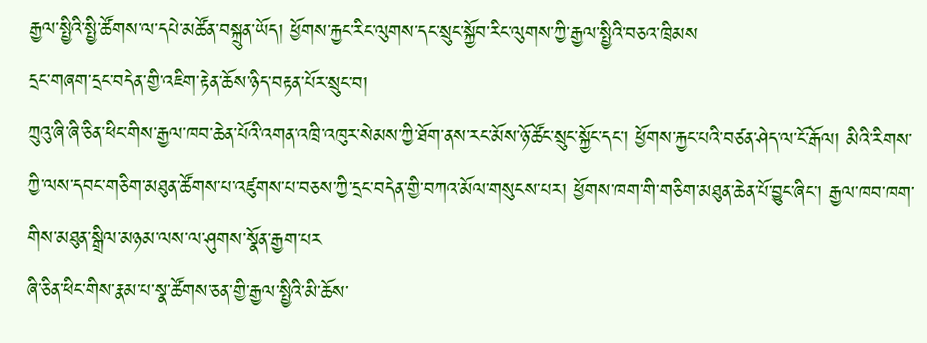རྒྱལ་སྤྱིའི་སྤྱི་ཚོགས་ལ་དཔེ་མཚོན་བསྐྲུན་ཡོད། ཕྱོགས་རྐྱང་རིང་ལུགས་དང་སྲུང་སྐྱོབ་རིང་ལུགས་ཀྱི་རྒྱལ་སྤྱིའི་བཅའ་ཁྲིམས
དྲང་གཞག་དྲང་བདེན་གྱི་འཇིག་རྟེན་ཆོས་ཉིད་བརྟན་པོར་སྲུང་བ།
ཀྲུའུ་ཞི་ཞི་ཅིན་ཕིང་གིས་རྒྱལ་ཁབ་ཆེན་པོའི་འགན་འཁྲི་འཁུར་སེམས་ཀྱི་ཐོག་ནས་རང་མོས་ཉོ་ཚོང་སྲུང་སྐྱོང་དང་། ཕྱོགས་རྐྱང་པའི་བཙན་ཤེད་ལ་ངོ་རྒོལ། མིའི་རིགས་ཀྱི་ལས་དབང་གཅིག་མཐུན་ཚོགས་པ་འཛུགས་པ་བཅས་ཀྱི་དྲང་བདེན་གྱི་བཀའ་མོལ་གསུངས་པར། ཕྱོགས་ཁག་གི་གཅིག་མཐུན་ཆེན་པོ་བྱུང་ཞིང་། རྒྱལ་ཁབ་ཁག་གིས་མཐུན་སྒྲིལ་མཉམ་ལས་ལ་ཤུགས་སྣོན་རྒྱག་པར
ཞི་ཅིན་ཕིང་གིས་རྣམ་པ་སྣ་ཚོགས་ཅན་གྱི་རྒྱལ་སྤྱིའི་མི་ཆོས་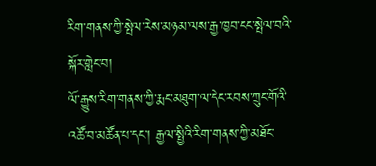རིག་གནས་ཀྱི་སྤེལ་རེས་མཉམ་ལས་རྒྱ་ཁྱབ་ངང་སྤེལ་བའི་སྐོར་གླེང་བ།
ལོ་རྒྱུས་རིག་གནས་ཀྱི་རྨང་མཐུག་ལ་དེང་རབས་ཀྲུང་གོའི་འཚོ་བ་མཚོན་པ་དང་། རྒྱལ་སྤྱིའི་རིག་གནས་ཀྱི་མཐོང་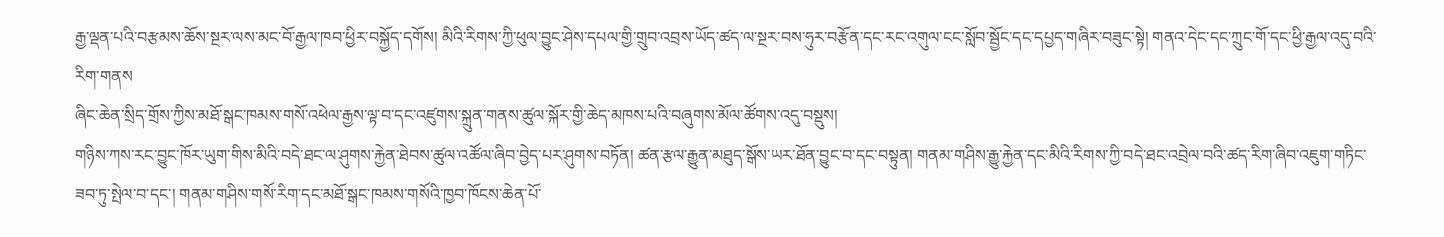རྒྱ་ལྡན་པའི་བརྩམས་ཆོས་སྔར་ལས་མང་བོ་རྒྱལ་ཁབ་ཕྱིར་བསྐྱོད་དགོས། མིའི་རིགས་ཀྱི་ཕུལ་བྱུང་ཤེས་དཔལ་གྱི་གྲུབ་འབྲས་ཡོད་ཚད་ལ་སྔར་བས་ཧུར་བརྩོན་དང་རང་འགུལ་ངང་སློབ་སྦྱོང་དང་དཔྱད་གཞིར་བཟུང་སྟེ། གནའ་དེང་དང་ཀྲུང་གོ་དང་ཕྱི་རྒྱལ་འདུ་བའི་རིག་གནས
ཞིང་ཆེན་སྲིད་གྲོས་ཀྱིས་མཐོ་སྒང་ཁམས་གསོ་འཕེལ་རྒྱས་ལྟ་བ་དང་འཛུགས་སྐྲུན་གནས་ཚུལ་སྐོར་གྱི་ཆེད་མཁས་པའི་བཞུགས་མོལ་ཚོགས་འདུ་བསྡུས།
གཉིས་ཀས་རང་བྱུང་ཁོར་ཡུག་གིས་མིའི་བདེ་ཐང་ལ་ཤུགས་རྐྱེན་ཐེབས་ཚུལ་འཚོལ་ཞིབ་བྱེད་པར་ཤུགས་བཏོན། ཚན་རྩལ་རྒྱུན་མཐུད་སྒོས་ཡར་ཐོན་བྱུང་བ་དང་བསྟུན། གནམ་གཤིས་རྒྱུ་རྐྱེན་དང་མིའི་རིགས་ཀྱི་བདེ་ཐང་འབྲེལ་བའི་ཚད་རིག་ཞིབ་འཇུག་གཏིང་ཟབ་ཏུ་སྤེལ་བ་དང་། གནམ་གཤིས་གསོ་རིག་དང་མཐོ་སྒང་ཁམས་གསོའི་ཁྱབ་ཁོངས་ཆེན་པོ་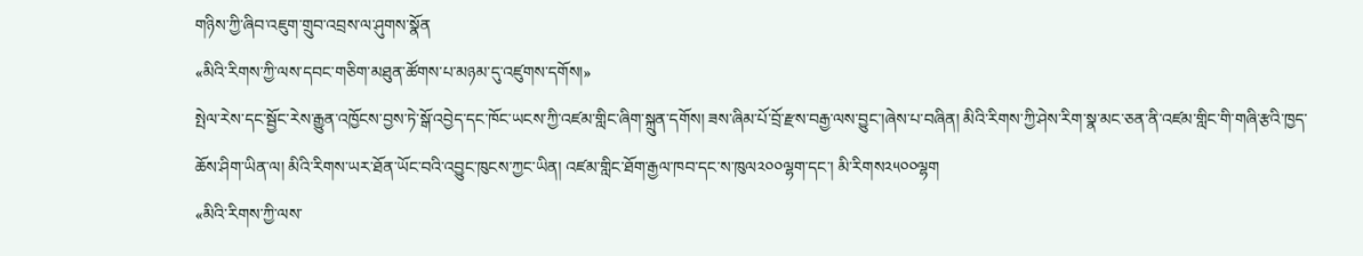གཉིས་ཀྱི་ཞིབ་འཇུག་གྲུབ་འབྲས་ལ་ཤུགས་སྣོན
«མིའི་རིགས་ཀྱི་ལས་དབང་གཅིག་མཐུན་ཚོགས་པ་མཉམ་དུ་འཛུགས་དགོས།»
སྤེལ་རེས་དང་སྦྱོང་རེས་རྒྱུན་འཁྱོངས་བྱས་ཏེ་སྒོ་འབྱེད་དང་ཁོང་ཡངས་ཀྱི་འཛམ་གླིང་ཞིག་སྐྲུན་དགོས། ཟས་ཞིམ་པོ་བྲོ་རྫས་བརྒྱ་ལས་བྱུང་།ཞེས་པ་བཞིན། མིའི་རིགས་ཀྱི་ཤེས་རིག་སྣ་མང་ཅན་ནི་འཛམ་གླིང་གི་གཞི་རྩའི་ཁྱད་ཆོས་ཤིག་ཡིན་ལ། མིའི་རིགས་ཡར་ཐོན་ཡོང་བའི་འབྱུང་ཁུངས་ཀྱང་ཡིན། འཛམ་གླིང་ཐོག་རྒྱལ་ཁབ་དང་ས་ཁུལ༢༠༠ལྷག་དང་། མི་རིགས༢༥༠༠ལྷག
«མིའི་རིགས་ཀྱི་ལས་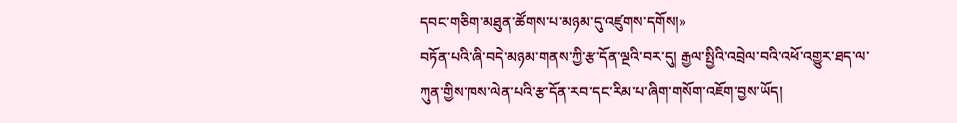དབང་གཅིག་མཐུན་ཚོགས་པ་མཉམ་དུ་འཛུགས་དགོས།»
བཏོན་པའི་ཞི་བདེ་མཉམ་གནས་ཀྱི་རྩ་དོན་ལྔའི་བར་དུ། རྒྱལ་སྤྱིའི་འབྲེལ་བའི་འཕོ་འགྱུར་ཐད་ལ་ཀུན་གྱིས་ཁས་ལེན་པའི་རྩ་དོན་རབ་དང་རིམ་པ་ཞིག་གསོག་འཇོག་བྱས་ཡོད།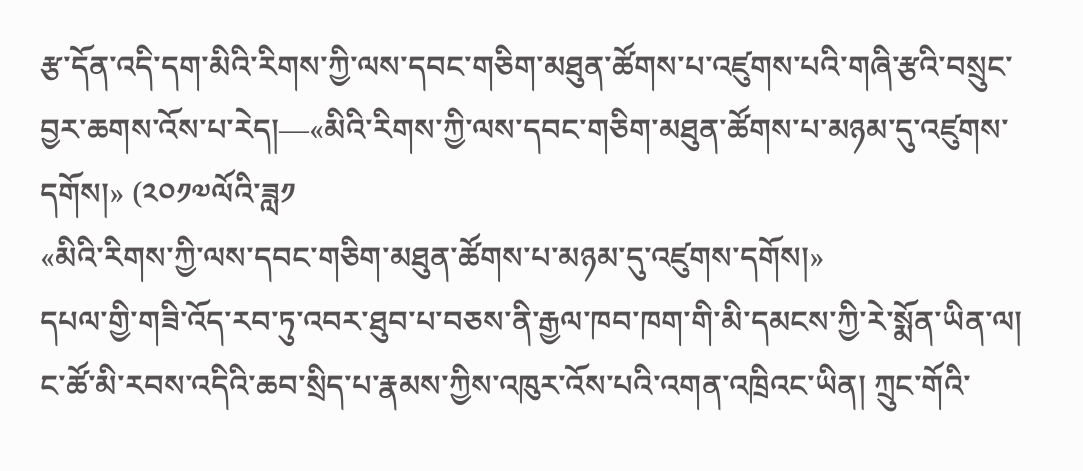རྩ་དོན་འདི་དག་མིའི་རིགས་ཀྱི་ལས་དབང་གཅིག་མཐུན་ཚོགས་པ་འཛུགས་པའི་གཞི་རྩའི་བསྲུང་བྱར་ཆགས་འོས་པ་རེད།—«མིའི་རིགས་ཀྱི་ལས་དབང་གཅིག་མཐུན་ཚོགས་པ་མཉམ་དུ་འཛུགས་དགོས།» (༢༠༡༧ལོའི་ཟླ༡
«མིའི་རིགས་ཀྱི་ལས་དབང་གཅིག་མཐུན་ཚོགས་པ་མཉམ་དུ་འཛུགས་དགོས།»
དཔལ་གྱི་གཟི་འོད་རབ་ཏུ་འབར་ཐུབ་པ་བཅས་ནི་རྒྱལ་ཁབ་ཁག་གི་མི་དམངས་ཀྱི་རེ་སྨོན་ཡིན་ལ། ང་ཚོ་མི་རབས་འདིའི་ཆབ་སྲིད་པ་རྣམས་ཀྱིས་འཁུར་འོས་པའི་འགན་འཁྲིའང་ཡིན། ཀྲུང་གོའི་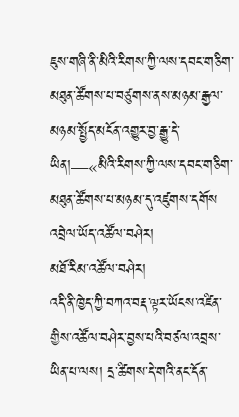ཇུས་གཞི་ནི་མིའི་རིགས་ཀྱི་ལས་དབང་གཅིག་མཐུན་ཚོགས་པ་བཙུགས་ནས་མཉམ་རྒྱལ་མཉམ་སྤྱོད་མངོན་འགྱུར་བྱ་རྒྱུ་དེ་ཡིན།—«མིའི་རིགས་ཀྱི་ལས་དབང་གཅིག་མཐུན་ཚོགས་པ་མཉམ་དུ་འཛུགས་དགོས
འབྲེལ་ཡོད་འཚོལ་བཤེར།
མཐོ་རིམ་འཚོལ་བཤེར།
འདི་ནི་ཁྱེད་ཀྱི་བཀའ་བརྡ་ལྟར་ཡོངས་འཛིན་གྱིས་འཚོལ་བཤེར་བྱས་པའི་བཙལ་འབྲས་ཡིན་པ་ལས། དྲ་ཚིགས་དེ་གའི་ནང་དོན་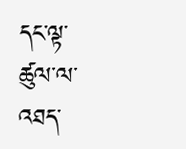དང་ལྟ་ཚུལ་ལ་འཐད་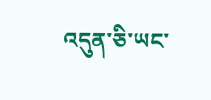འདུན་ཅི་ཡང་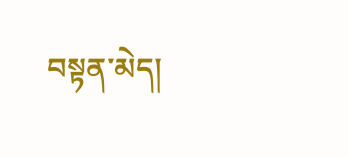བསྟན་མེད།